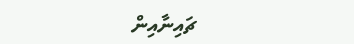ޗައިނާއިން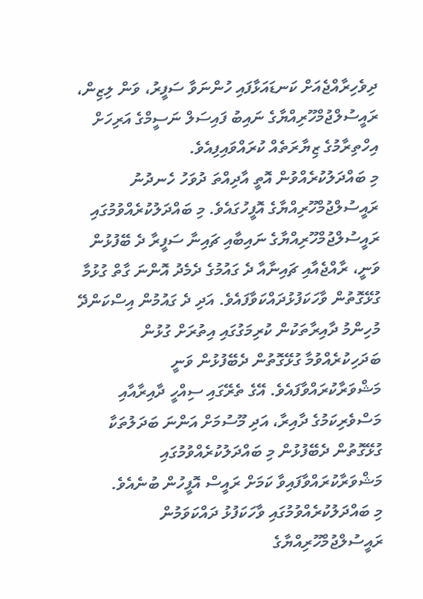ދިވެހިރާއްޖެއަށް ކަނޑައަޅާފައި ހުންނަވާ ސަފީރު، ވަން ލިޒިން، ރައީސުލްޖުމްހޫރިއްޔާގެ ނައިބު ފައިސަލް ނަސީމްގެ އަރިހަށް އިހްތިރާމުގެ ޒިޔާރަތެއް ކުރައްވައިފިއެވެ.
މި ބައްދަލުކުރެއްވުން އޮތީ އާދިއްތަ ދުވަހު ހެނދުނު ރައީސުލްޖުމްހޫރިއްޔާގެ އޮފީހުގައެވެ. މި ބައްދަލުކުރެއްވުމުގައި ރައީސުލްޖުމްހޫރިއްޔާގެ ނައިބާއި ޗައިނާ ސަފީރާ ދެ ބޭފުޅުން ވަނީ، ރާއްޖެއާއި ޗައިނާއާ ދެ ގައުމުގެ ދެމެދު އޮންނަ ގާތް ގުޅުމާ ގުޅޭގޮތުން ވާހަކަފުޅުދައްކަވާފައެވެ. އަދި ދެ ގައުމުން އިސްކަންދޭ މުހިންމު ދާއިރާތަކުން ކުރިމަގުގައި އިތުރަށް ގުޅުން ބަދަހިކުރެއްވުމާ ގުޅޭގޮތުން ދެބޭފުޅުން ވަނީ މަޝްވަރާކުރައްވާފައެވެ. އޭގެ ތެރޭގައި ސިއްހީ ދާއިރާއާއި މަސްވެރިކަމުގެ ދާއިރާ، އަދި މޫސުމަށް އަންނަ ބަދަލުތަކާ ގުޅޭގޮތުން ދެބޭފުޅުން މި ބައްދަލުކުރެއްވުމުގައި މަޝްވަރާކުރައްވާފައިވާ ކަމަށް ރައީސް އޮފީހުން ބުނެއެވެ.
މި ބައްދަލުކުރެއްވުމުގައި ވާހަކަފުޅު ދައްކަވަމުން ރައީސުލްޖުމްހޫރިއްޔާގެ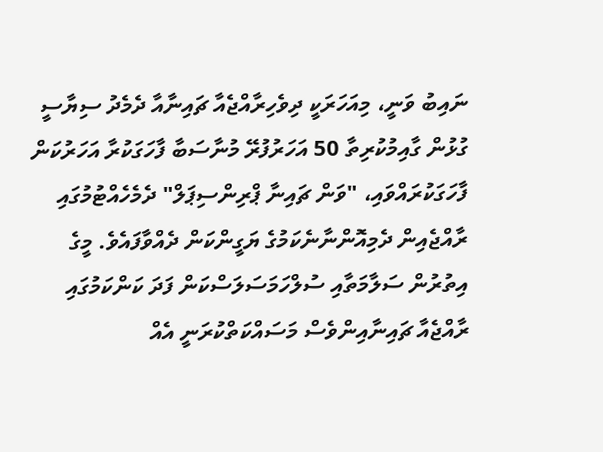ނައިބު ވަނީ، މިއަހަރަކީ ދިވެހިރާއްޖެއާ ޗައިނާއާ ދެމެދު ސިޔާސީ ގުޅުން ގާއިމުކުރިތާ 50 އަހަރުފުރޭ މުނާސަބާ ފާހަގަކުރާ އަހަރުކަން ފާހަގަކުރައްވައި، "ވަން ޗައިނާ ޕްރިންސިޕަލް" ދެމެހެއްޓުމުގައި ރާއްޖެއިން ދެމިއޮންނާނެކަމުގެ ޔަގީންކަން ދެއްވާފައެވެ. މީގެ އިތުރުން ސަލާމަތާއި ސުލްހަމަސަލަސްކަން ފަދަ ކަންކަމުގައި ރާއްޖެއާ ޗައިނާއިންވެސް މަސައްކަތްކުރަނީ އެއް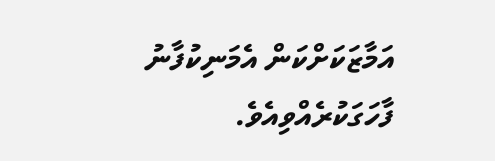އަމާޒަކަށްކަން އެމަނިކުފާނު ފާހަގަކުރެއްވިއެވެ.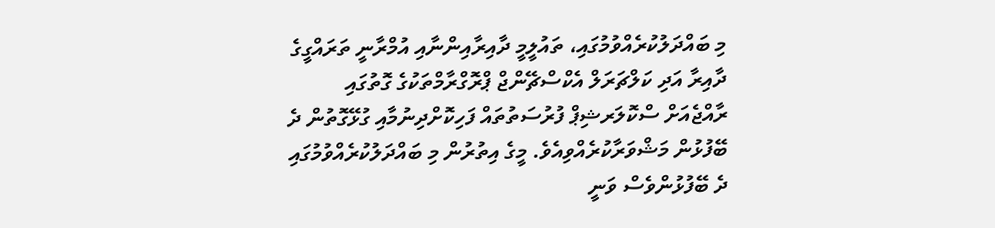މި ބައްދަލުކުރެއްވުމުގައި، ތައުލީމީ ދާއިރާއިންނާއި އުމްރާނީ ތަރައްގީގެ ދާއިރާ އަދި ކަލްޗަރަލް އެކްސްޗޭންޖް ޕްރޮގްރާމްތަކުގެ ގޮތުގައި ރާއްޖެއަށް ސްކޮލަރޝިޕް ފުރުސަތުތައް ފަހިކޮށްދިނުމާއި ގުޅޭގޮތުން ދެ ބޭފުޅުން މަޝްވަރާކުރެއްވިއެވެ. މީގެ އިތުރުން މި ބައްދަލުކުރެއްވުމުގައި ދެ ބޭފުޅުންވެސް ވަނީ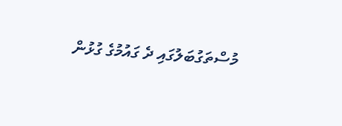މުސްތަގުބަލުގައި ދެ ގައުމުގެ ގުޅުން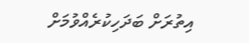އިތުރަށް ބަދަހިކުރެއްވުމަށް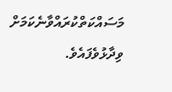މަސައްކަތްކުރައްވާނެކަމަށް ވިދާޅުވެފައެވެ.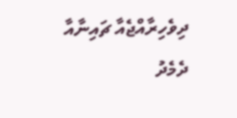ދިވެހިރާއްޖެއާ ޗައިނާއާ ދެމެދު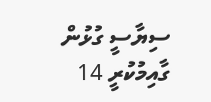ސިޔާސީ ގުޅުން ގާއިމުކުރީ 14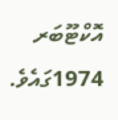އޮކްޓޫބަރ 1974ގައެވެ.